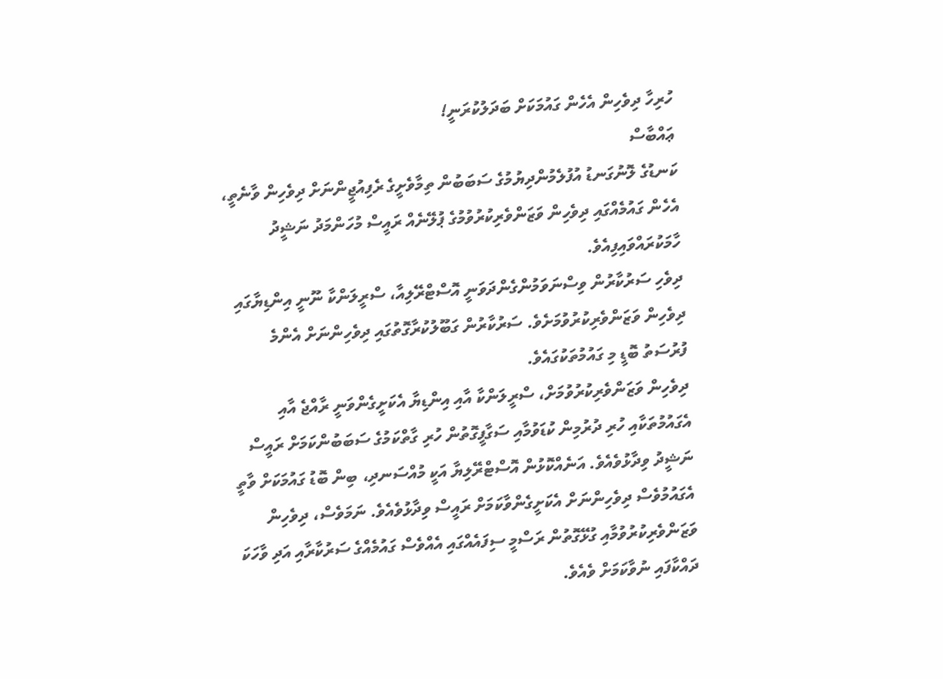ހުރިހާ ދިވެހިން އެހެން ގައުމަކަށް ބަދަލުކުރަނީ!
ޢައްބާސް
ކަނޑުގެ ލޮނުގަނޑު އުފުލެމުންދިޔުމުގެ ސަބަބުން ތިމާވެށީގެ ރެފިއުޖީންނަށް ދިވެހިން ވާނެތީ، އެހެން ގައުމެއްގައި ދިވެހިން ވަޒަންވެރިކުރުވުމުގެ ޕުލޭނެއް ރައީސް މުހަންމަދު ނަޝީދު ހާމަކުރައްވައިފިއެވެ.
ދިވެހި ސަރުކާރުން ވިސްނަވަމުންގެންދަވަނީ އޮސްޓްރޭލިއާ، ސްރީލަންކާ ނޫނީ އިންޑިޔާގައި ދިވެހިން ވަޒަންވެރިކުރުވުމަށެވެ. ސަރުކާރުން ގަބޫލުކުރާގޮތުގައި ދިވެހިންނަށް އެންމެ ފުރުސަތު ބޮޑީ މި ގައުމުތަކުގައެވެ.
ދިވެހިން ވަޒަންވެރިކުރުވުމަށް، ސްރީލަންކާ އާއި އިންޑިޔާ އެކަށީގެންވަނީ ރާއްޖެ އާއި އެގައުމުތަކާއި ހުރި ދުރުމިން ކުޑަވުމާއި ސަގާފީގޮތުން ހުރި ގާތްކަމުގެ ސަބަބުންކަމަށް ރައީސް ނަޝީދު ވިދާޅުވެއެވެ. އަނެއްކޮޅުން އޮސްޓްރޭލިޔާ އަކީ މުއްސަނދި، ބިން ބޮޑު ގައުމަކަށް ވާތީ އެގައުމުވެސް ދިވެހިންނަށް އެކަށީގެންވާކަމަށް ރައީސް ވިދާޅުވެއެވެ. ނަމަވެސް، ދިވެހިން ވަޒަންވެރިކުރުވުމާއި ގުޅޭގޮތުން ރަސްމީ ސިފައެއްގައި އެއްވެސް ގައުމެއްގެ ސަރުކާރާއި އަދި ވާހަކަ ދައްކާފައި ނުވާކަމަށް ވެއެވެ.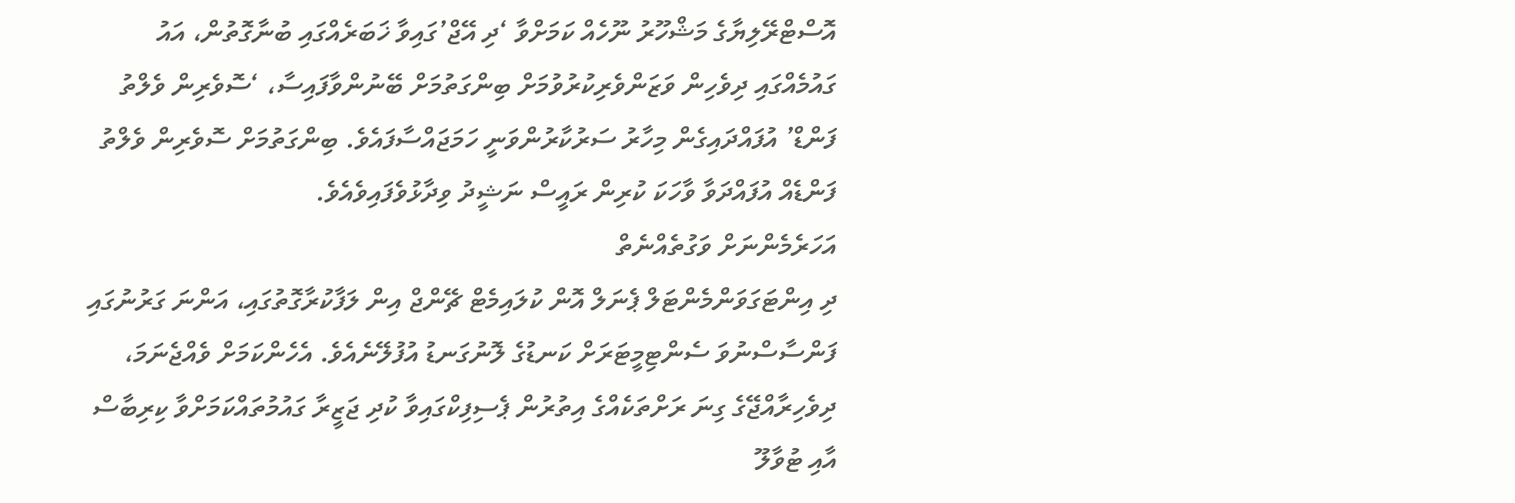އޮސްޓްރޭލިޔާގެ މަޝްހޫރު ނޫހެއް ކަމަށްވާ ‘ދި އޭޖް’ގައިވާ ޚަބަރެއްގައި ބުނާގޮތުން، އައު ގައުމެއްގައި ދިވެހިން ވަޒަންވެރިކުރުވުމަށް ބިންގަތުމަށް ބޭނުންވާފައިސާ، ‘ސޮވެރިން ވެލްތު ފަންޑް’ އުފައްދައިގެން މިހާރު ސަރުކާރުންވަނީ ހަމަޖައްސާފައެވެ. ބިންގަތުމަށް ސޮވެރިން ވެލްތު ފަންޑެއް އުފައްދަވާ ވާހަކަ ކުރިން ރައީސް ނަޝީދު ވިދާޅުވެފައިވެއެވެ.
އަހަރެމެންނަށް ވަގުތެއްނެތް
ދި އިންޓަގަވަންމެންޓަލް ޕެނަލް އޮން ކުލައިމެޓް ޗޭންޖް އިން ލަފާކުރާގޮތުގައި، އަންނަ ގަރުނުގައި ފަންސާސްނުވަ ސެންޓިމީޓަރަށް ކަނޑުގެ ލޮނުގަނޑު އުފުލޭނެއެވެ. އެހެންކަމަށް ވެއްޖެނަމަ، ދިވެހިރާއްޖޭގެ ގިނަ ރަށްތަކެއްގެ އިތުރުން ޕެސިފިކްގައިވާ ކުދި ޖަޒީރާ ގައުމުތައްކަމަށްވާ ކިރިބާސް އާއި ޓުވާލޫ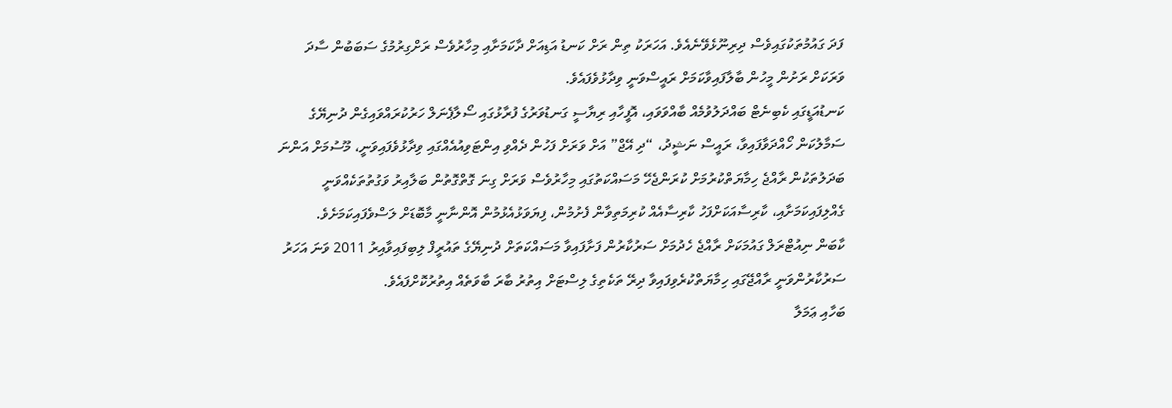ފަދަ ގައުމުތަކުގައިވެސް ދިރިނޫޅެވޭނެއެވެ. އަހަރަކު ތިން ރަށް ކަނޑު އަޑިއަށް ދާކަމަށާއި މިހާރުވެސް ރަށްގިރުމުގެ ސަބަބުން ސާދަ ވަރަކަށް ރަށުން މީހުން ބާލާފައިވާކަމަށް ރައީސްވަނީ ވިދާޅުވެފައެވެ.
ކަނޑުއަޑީގައި ކެބިނެޓް ބައްދަލުވުމެއް ބާއްވަވައި، އޮފީހާއި ރިޔާސީ ގަނޑުވަރުގެ ފުރާޅުގައި ސޯލާޕެނަލް ހަރުކުރައްވައިގެން ދުނިޔޭގެ ސަމާލުކަން ހޯއްދަވާފައިވާ، ރައީސް ނަޝީދު، “ދި އޭޖް” އަށް ވަރަށް ފަހުން ދެއްވި އިންޓަވިއުއެއްގައި ވިދާޅުވެފައިވަނީ، މޫސުމަށް އަންނަ ބަދަލުތަކުން ރާއްޖެ ހިމާޔަތްކުރުމަށް ކުރަންޖެހޭ މަސައްކަތުގައި މިހާރުވެސް ވަރަށް ގިނަ ގޮތްގޮތުން ބަލާއިރު ވަގުތުތަކެއްވަނީ ގެއްލިފައިކަމަށާއި، ކާރިސާއަކަށްފަހު ކާރިސާއެއް ކުރިމަތިވާން ފެށުމުން، ފިޔަވަޅުއެޅުމުން އޮންނާނީ މާބޮޑަށް ލަސްވެފައިކަމަށެވެ.
ކާބަން ނިއުޓްރަލް ގައުމަކަށް ރާއްޖެ ހެދުމަށް ސަރުކާރުން ފަށާފައިވާ މަސައްކަތަށް ދުނިޔޭގެ ތައުރީފް ލިބިފައިވާއިރު 2011 ވަނަ އަހަރު ސަރުކާރުންވަނީ ރާއްޖޭގައި ހިމާޔަތްކުރެވިފައިވާ ދިރޭ ތަކެތިގެ ލިސްޓަށް އިތުރު ބާރަ ބާވަތެއް އިތުރުކޮށްފައެވެ.
ބަހާއި ޢަމަލާ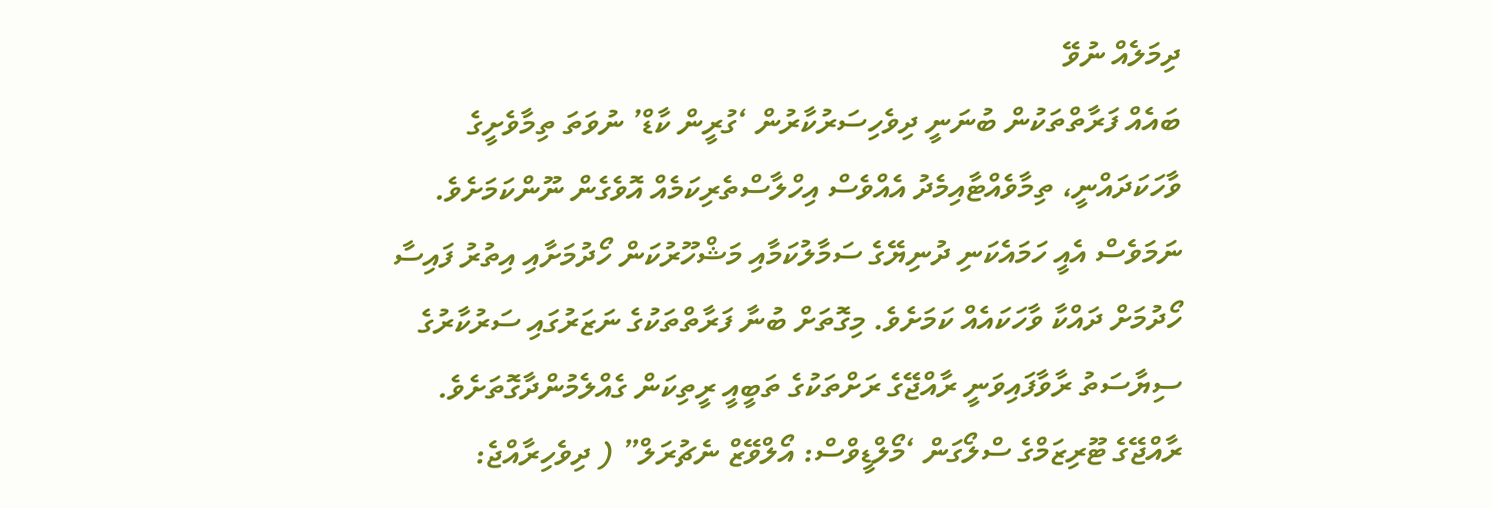ދިމަލެއް ނުވޭ
ބައެއް ފަރާތްތަކުން ބުނަނީ ދިވެހިސަރުކާރުން ‘ގުރީން ކާޑް’ ނުވަތަ ތިމާވެށީގެ ވާހަކަދައްނީ، ތިމާވެއްޓާއިމެދު އެއްވެސް އިހްލާސްތެރިކަމެއް އޮވެގެން ނޫންކަމަށެވެ. ނަމަވެސް އެއީ ހަމައެކަނި ދުނިޔޭގެ ސަމާލުކަމާއި މަޝްހޫރުކަން ހޯދުމަށާއި އިތުރު ފައިސާ ހޯދުމަށް ދައްކާ ވާހަކައެއް ކަމަށެވެ. މިގޮތަށް ބުނާ ފަރާތްތަކުގެ ނަޒަރުގައި ސަރުކާރުގެ ސިޔާސަތު ރާވާފައިވަނީ ރާއްޖޭގެ ރަށްތަކުގެ ތަބީއީ ރީތިކަން ގެއްލެމުންދާގޮތަށެވެ.
ރާއްޖޭގެ ޓޫރިޒަމްގެ ސްލޯގަން ‘މޯލްޑީވްސް: އޯލްވޭޒް ނެޗުރަލް” ( ދިވެހިރާއްޖެ: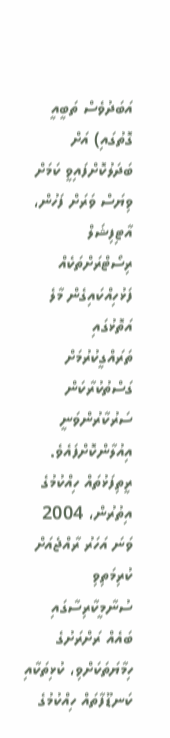އަބަދުވެސް ތަބީއީ ގޮތުގައި) އަށް ބަދަލުކޮށްފައިވީ ކަމަށް ވިޔަސް ވަރަށް ފަހުން، އާޓިފިޝަލް ރިސޯޓްރަށްތަކެއް ފަޅުހިއްކައިގެން މާލެ އަތޮޅުގައި ތަރައްގީކުރުމަށް ގަސްތުކުރާކަން ސަރުކާރުންވަނީ އިއުލާންކޮށްފައެވެ.
ރީތިފަޅުތައް ހިއްކުމުގެ އިތުރުން، 2004 ވަނަ އަހަރު ރާއްޖެއަށް ކުރިމަތިވި ސުނާމީކާރިސާގައި ބައެއް ރަށްރަށުގެ ހިމާޔަތަކަށްވި، ކުޅިތަކާއި ކަނޑޫފާތައް ހިއްކުމުގެ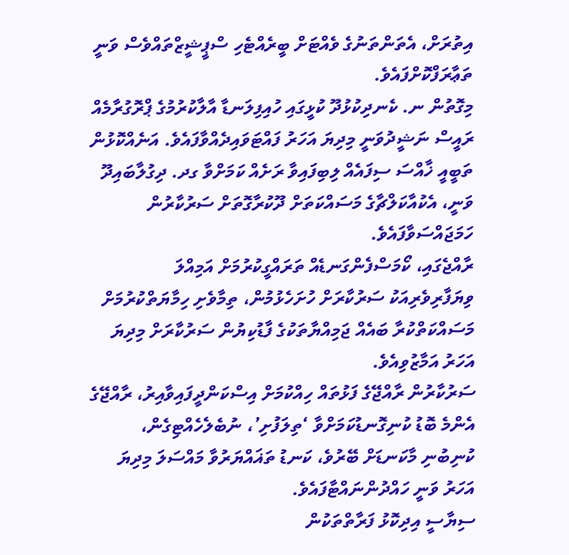އިތުރަށް، އެތަންތަނުގެ ވެއްޓަށް ބީރެއްޓެހި ސްޕީޝީޒްތައްވެސް ވަނީ ތަޢާރަފްކޮށްފައެވެ.
މިގޮތުން ނ. ކެނދިކުޅުދޫ ކުޅީގައި ހުއިފިލަނޑާ އާލާކުރުމުގެ ޕްރޮގުރާމެއް ރައީސް ނަޝީދުވަނީ މިދިޔަ އަހަރު ފައްޓަވައިދެއްވާފައެވެ. އަނެއްކޮޅުން ތަބީއީ ޚާއްސަ ސިފައެއް ލިބިފައިވާ ރަށެއް ކަމަށްވާ ގދ. ދިގުލާބައިދޫ ވަނީ، އެކުއާކަލްޗާގެ މަސައްކަތަށް ދޫކުރާގޮތަށް ސަރުކާރުން ހަމަޖައްސަވާފައެވެ.
ރާއްޖެގައި، ކޯމަސްފެންގަނޑެއް ތަރައްގީކުރުމަށް އަމިއްލަ ވިޔަފާރިވެރިއަކު ސަރުކާރަށް ހުށަހެޅުމުން، ތިމާވެށި ހިމާޔަތްކުރުމަށް މަސައްކަތްކުރާ ބައެއް ޖަމިއްޔާތަކުގެ ފާޑުކިޔުން ސަރުކާރަށް މިދިޔަ އަހަރު އަމާޒުވިއެވެ.
ސަރުކާރުން ރާއްޖޭގެ ފަޅުތައް ހިއްކުމަށް އިސްކަންދީފައިވާއިރު، ރާއްޖޭގެ އެންމެ ބޮޑު ކުނިގޮނޑުކަމަށްވާ ‘ތިލަފުށި’، ނުބެލެހެއްޓިގެން، ކުނިބުނި މާކަނޑަށް ބޭރުވެ، ކަނޑު ތަޣައްޔަރުވާ މައްސަލަ މިދިޔަ އަހަރު ވަނީ ހައްދުންނައްޓާފައެވެ.
ސިޔާސީ އިދިކޮޅު ފަރާތްތަކުން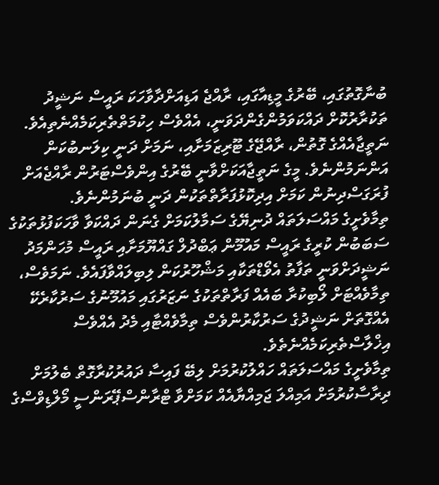ބުނާގޮތުގައި، ބޭރުގެ މީޑިއާގައި، ރާއްޖެ އަޑިއަށްދާވާހަކަ ރައީސް ނަޝީދު ތަކުރާރުކޮށް ދައްކަވަމުންގެންދަވަނީ، އެއްވެސް ހިކުމަތްތެރިކަމެއްނެތިއެވެ. ނަތީޖާއެއްގެ ގޮތުން، ރާއްޖޭގެ ޓޫރިޒަމަށާއި، ނަމަށް ދަނީ ކިލަނބުކަން އަންނަމުންނެވެ. މީގެ ނަތީޖާއަކަށްވާނީ ބޭރުގެ އިންވެސްޓަރުން ރާއްޖެއަށް ފުރަގަސްދިނުން ކަމަށް އިދިކޮޅުފަރާތްތަކުން ދަނީ ބުނަމުންނެވެ.
ތިމާވެށީގެ މައްސަލަތައް ދުނިޔޭގެ ސަމާލުކަމަށް ގެނަން ދައްކަވާ ވާހަކަފުޅުތަކުގެ ސަބަބުން ކުރީގެ ރައީސް މައުމޫން ޢަބްދުލް ގައްޔޫމަށާއި ރައީސް މުހަންމަދު ނަޝީދަށްވަނީ ތަފާތު އެވޯޑްތަކާއި މަޝްހޫރުކަން ލިބިލައްވާފައެވެ. ނަމަވެސް، ތިމާވެއްޓަށް ލޯބިކުރާ ބައެއް ފަރާތްތަކުގެ ނަޒަރުގައި މައުމޫނުގެ ސަރުކާރެކޭ އެއްގޮތަށް ނަޝީދުގެ ސަރުކާރުންވެސް ތިމާވެއްޓާއި މެދު އެއްވެސް އިޚްލާސްތެރިކަމެއްނެތެވެ.
ތިމާވެށީގެ މައްސަލަތައް ހައްލުކުރުމަށް ލިބޭ ފައިސާ ދައުރުކުރާގޮތް ބެލުމަށް ދިރާސާކުރުމަށް އަމިއްލަ ޖަމިއްޔާއެއް ކަމަށްވާ ޓްރާންސްޕޭރަންސީ މޯލްޑިވްސްގެ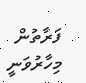ފަރާތުން މިހާރުވަނީ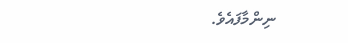ނިންމާފައެވެ.